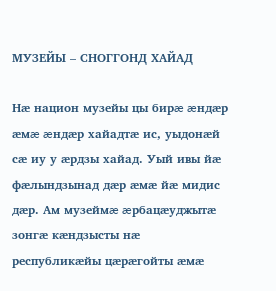МУЗЕЙЫ – СНОГГОНД ХАЙАД

Нæ национ музейы цы бирæ æндæр æмæ æндæр хайадтæ ис, уыдонæй сæ иу у æрдзы хайад. Уый ивы йæ фæлындзынад дæр æмæ йæ мидис дæр. Ам музеймæ æрбацæуджытæ зонгæ кæндзысты нæ республикæйы цæрæгойты æмæ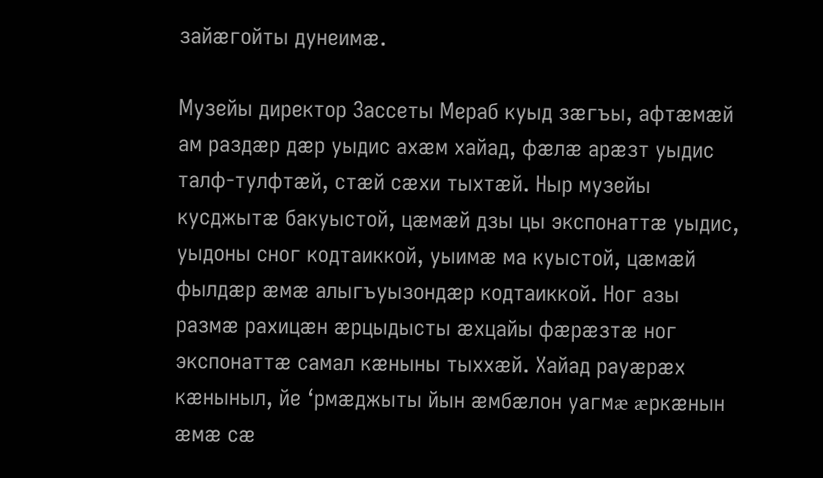зайæгойты дунеимæ.

Музейы директор Зассеты Мераб куыд зæгъы, афтæмæй ам раздæр дæр уыдис ахæм хайад, фæлæ арæзт уыдис талф-тулфтæй, стæй сæхи тыхтæй. Ныр музейы кусджытæ бакуыстой, цæмæй дзы цы экспонаттæ уыдис, уыдоны сног кодтаиккой, уыимæ ма куыстой, цæмæй фылдæр æмæ алыгъуызондæр кодтаиккой. Ног азы размæ рахицæн æрцыдысты æхцайы фæрæзтæ ног экспонаттæ самал кæныны тыххæй. Хайад рауæрæх кæныныл, йе ‘рмæджыты йын æмбæлон уагмæ æркæнын æмæ сæ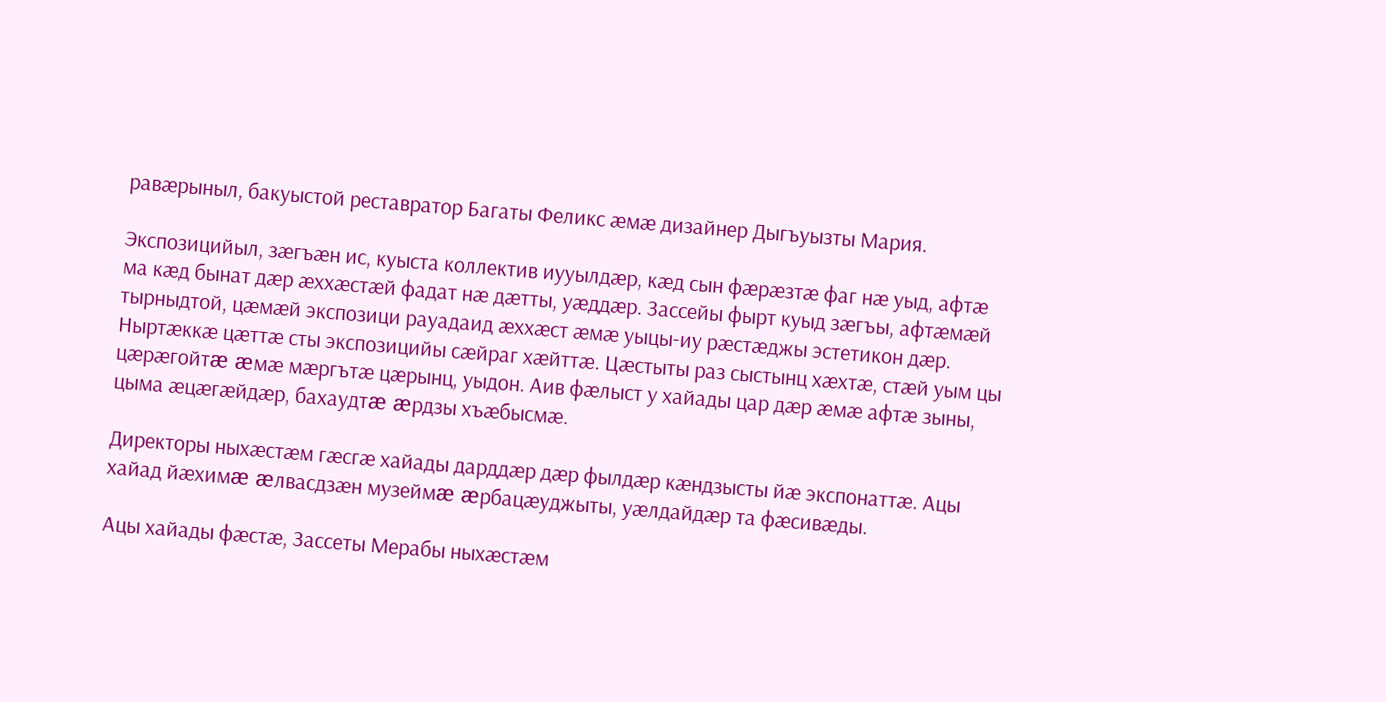равæрыныл, бакуыстой реставратор Багаты Феликс æмæ дизайнер Дыгъуызты Мария.

Экспозицийыл, зæгъæн ис, куыста коллектив иууылдæр, кæд сын фæрæзтæ фаг нæ уыд, афтæ ма кæд бынат дæр æххæстæй фадат нæ дæтты, уæддæр. Зассейы фырт куыд зæгъы, афтæмæй тырныдтой, цæмæй экспозици рауадаид æххæст æмæ уыцы-иу рæстæджы эстетикон дæр. Ныртæккæ цæттæ сты экспозицийы сæйраг хæйттæ. Цæстыты раз сыстынц хæхтæ, стæй уым цы цæрæгойтæ æмæ мæргътæ цæрынц, уыдон. Аив фæлыст у хайады цар дæр æмæ афтæ зыны, цыма æцæгæйдæр, бахаудтæ æрдзы хъæбысмæ.

Директоры ныхæстæм гæсгæ хайады дарддæр дæр фылдæр кæндзысты йæ экспонаттæ. Ацы хайад йæхимæ æлвасдзæн музеймæ æрбацæуджыты, уæлдайдæр та фæсивæды.

Ацы хайады фæстæ, Зассеты Мерабы ныхæстæм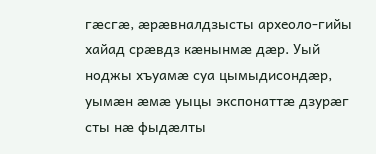гæсгæ, æрæвналдзысты археоло-гийы хайад срæвдз кæнынмæ дæр. Уый ноджы хъуамæ суа цымыдисондæр, уымæн æмæ уыцы экспонаттæ дзурæг сты нæ фыдæлты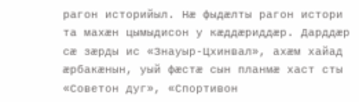рагон историйыл. Нæ фыдæлты рагон истори та махæн цымыдисон у кæддæриддæр. Дарддæр сæ зæрды ис «Знауыр-Цхинвал», ахæм хайад æрбакæнын, уый фæстæ сын планмæ хаст сты «Советон дуг», «Спортивон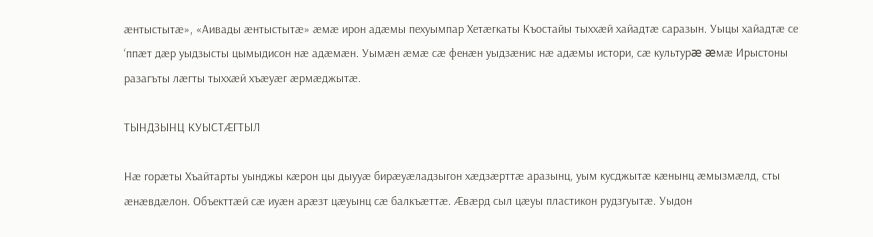æнтыстытæ», «Аивады æнтыстытæ» æмæ ирон адæмы пехуымпар Хетæгкаты Къостайы тыххæй хайадтæ саразын. Уыцы хайадтæ се ‘ппæт дæр уыдзысты цымыдисон нæ адæмæн. Уымæн æмæ сæ фенæн уыдзæнис нæ адæмы истори, сæ культурæ æмæ Ирыстоны разагъты лæгты тыххæй хъæуæг æрмæджытæ.

ТЫНДЗЫНЦ КУЫСТÆГТЫЛ

Нæ горæты Хъайтарты уынджы кæрон цы дыууæ бирæуæладзыгон хæдзæрттæ аразынц, уым кусджытæ кæнынц æмызмæлд, сты æнæвдæлон. Объекттæй сæ иуæн арæзт цæуынц сæ балкъæттæ. Æвæрд сыл цæуы пластикон рудзгуытæ. Уыдон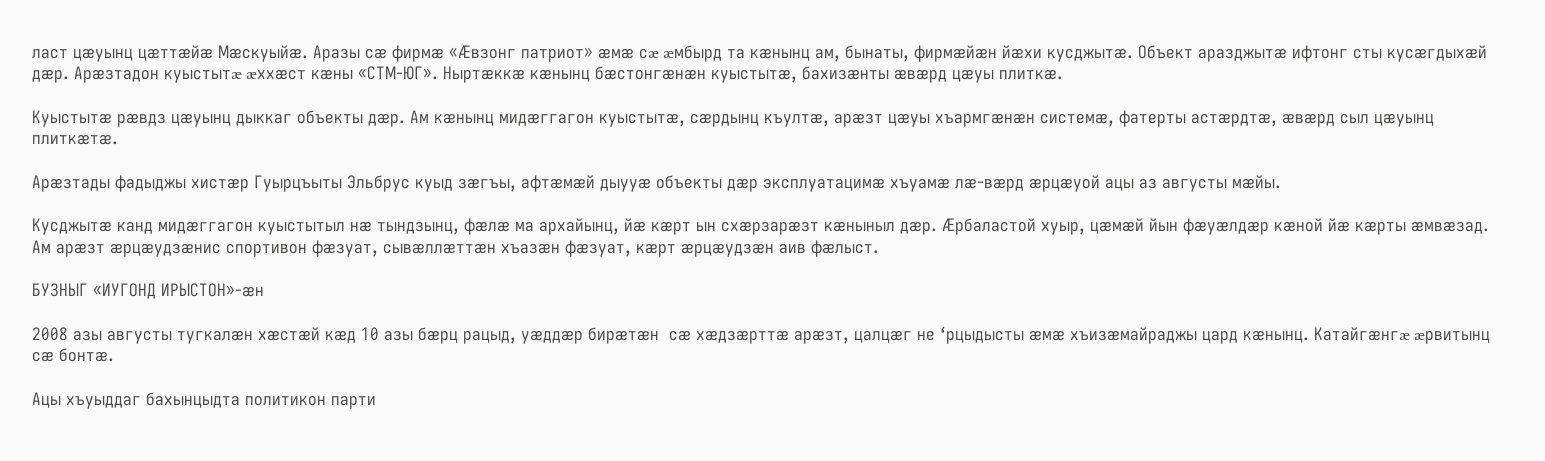ласт цæуынц цæттæйæ Мæскуыйæ. Аразы сæ фирмæ «Æвзонг патриот» æмæ сæ æмбырд та кæнынц ам, бынаты, фирмæйæн йæхи кусджытæ. Объект аразджытæ ифтонг сты кусæгдыхæй дæр. Арæзтадон куыстытæ æххæст кæны «СТМ-ЮГ». Ныртæккæ кæнынц бæстонгæнæн куыстытæ, бахизæнты æвæрд цæуы плиткæ.

Куыстытæ рæвдз цæуынц дыккаг объекты дæр. Ам кæнынц мидæггагон куыстытæ, сæрдынц къултæ, арæзт цæуы хъармгæнæн системæ, фатерты астæрдтæ, æвæрд сыл цæуынц плиткæтæ.

Арæзтады фадыджы хистæр Гуырцъыты Эльбрус куыд зæгъы, афтæмæй дыууæ объекты дæр эксплуатацимæ хъуамæ лæ-вæрд æрцæуой ацы аз августы мæйы.

Кусджытæ канд мидæггагон куыстытыл нæ тындзынц, фæлæ ма архайынц, йæ кæрт ын схæрзарæзт кæныныл дæр. Æрбаластой хуыр, цæмæй йын фæуæлдæр кæной йæ кæрты æмвæзад. Ам арæзт æрцæудзæнис спортивон фæзуат, сывæллæттæн хъазæн фæзуат, кæрт æрцæудзæн аив фæлыст.

БУЗНЫГ «ИУГОНД ИРЫСТОН»-æн

2008 азы августы тугкалæн хæстæй кæд 10 азы бæрц рацыд, уæддæр бирæтæн  сæ хæдзæрттæ арæзт, цалцæг не ‘рцыдысты æмæ хъизæмайраджы цард кæнынц. Катайгæнгæ æрвитынц сæ бонтæ.

Ацы хъуыддаг бахынцыдта политикон парти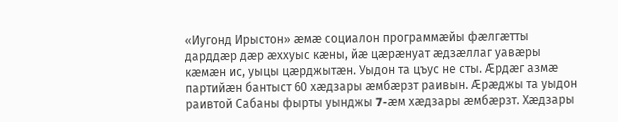«Иугонд Ирыстон» æмæ социалон программæйы фæлгæтты дарддæр дæр æххуыс кæны, йæ цæрæнуат æдзæллаг уавæры кæмæн ис, уыцы цæрджытæн. Уыдон та цъус не сты. Æрдæг азмæ партийæн бантыст 60 хæдзары æмбæрзт раивын. Æрæджы та уыдон раивтой Сабаны фырты уынджы 7-æм хæдзары æмбæрзт. Хæдзары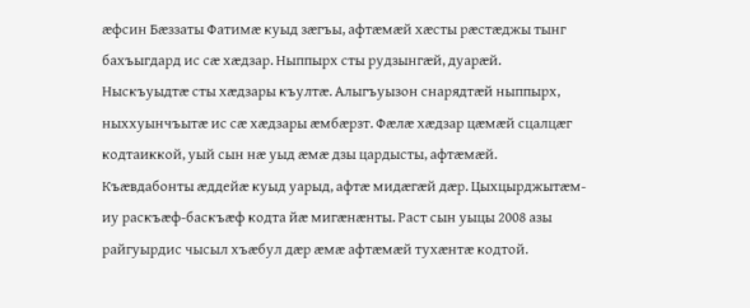æфсин Бæззаты Фатимæ куыд зæгъы, афтæмæй хæсты рæстæджы тынг бахъыгдард ис сæ хæдзар. Ныппырх сты рудзынгæй, дуарæй. Ныскъуыдтæ сты хæдзары къултæ. Алыгъуызон снарядтæй ныппырх, ныххуынчъытæ ис сæ хæдзары æмбæрзт. Фæлæ хæдзар цæмæй сцалцæг кодтаиккой, уый сын нæ уыд æмæ дзы цардысты, афтæмæй. Къæвдабонты æддейæ куыд уарыд, афтæ мидæгæй дæр. Цыхцырджытæм-иу раскъæф-баскъæф кодта йæ мигæнæнты. Раст сын уыцы 2008 азы райгуырдис чысыл хъæбул дæр æмæ афтæмæй тухæнтæ кодтой.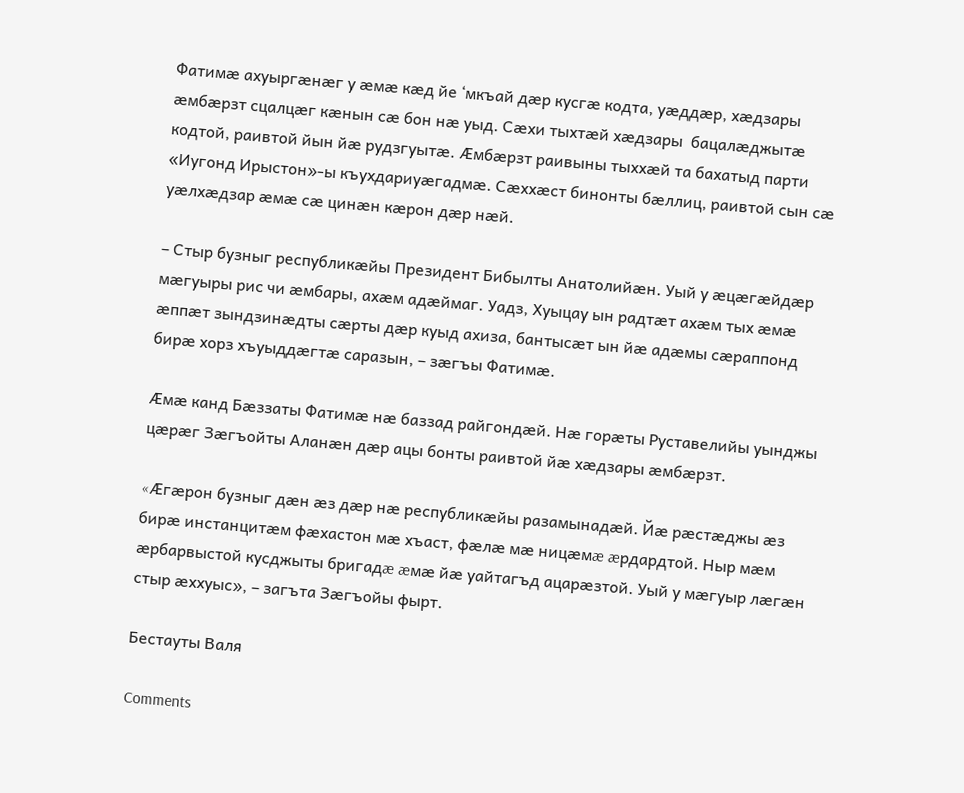Фатимæ ахуыргæнæг у æмæ кæд йе ‘мкъай дæр кусгæ кодта, уæддæр, хæдзары æмбæрзт сцалцæг кæнын сæ бон нæ уыд. Сæхи тыхтæй хæдзары  бацалæджытæ кодтой, раивтой йын йæ рудзгуытæ. Æмбæрзт раивыны тыххæй та бахатыд парти «Иугонд Ирыстон»-ы къухдариуæгадмæ. Сæххæст бинонты бæллиц, раивтой сын сæ уæлхæдзар æмæ сæ цинæн кæрон дæр нæй.

– Стыр бузныг республикæйы Президент Бибылты Анатолийæн. Уый у æцæгæйдæр мæгуыры рис чи æмбары, ахæм адæймаг. Уадз, Хуыцау ын радтæт ахæм тых æмæ æппæт зындзинæдты сæрты дæр куыд ахиза, бантысæт ын йæ адæмы сæраппонд бирæ хорз хъуыддæгтæ саразын, – зæгъы Фатимæ.

Æмæ канд Бæззаты Фатимæ нæ баззад райгондæй. Нæ горæты Руставелийы уынджы цæрæг Зæгъойты Аланæн дæр ацы бонты раивтой йæ хæдзары æмбæрзт.

«Æгæрон бузныг дæн æз дæр нæ республикæйы разамынадæй. Йæ рæстæджы æз бирæ инстанцитæм фæхастон мæ хъаст, фæлæ мæ ницæмæ æрдардтой. Ныр мæм æрбарвыстой кусджыты бригадæ æмæ йæ уайтагъд ацарæзтой. Уый у мæгуыр лæгæн стыр æххуыс», – загъта Зæгъойы фырт.

Бестауты Валя

Comments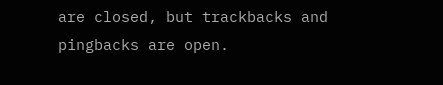are closed, but trackbacks and pingbacks are open.